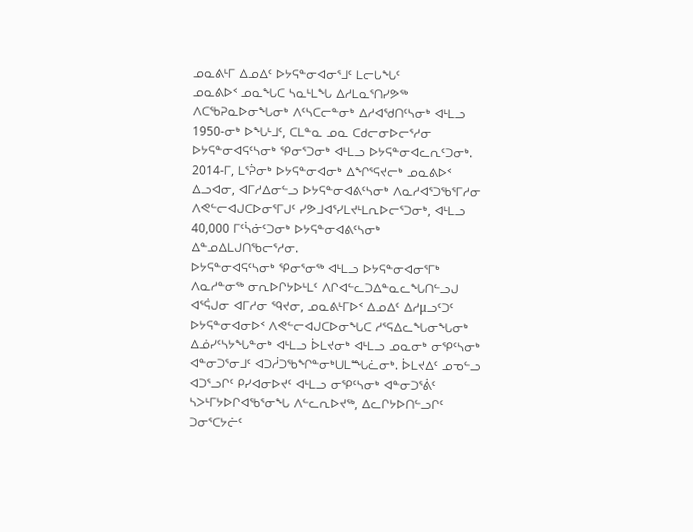ᓄᓇᕕᒻᒥ ᐃᓄᐃᑦ ᐅᔭᕋᓐᓂᐊᓂᕐᒧᑦ ᒪᓕᒐᖓᑦ
ᓄᓇᕕᐅᑉ ᓄᓇᖓᑕ ᓴᓇᒻᒪᖓ ᐃᓱᒪᓇᕐᑎᓯᕗᖅ ᐱᑕᖃᕈᓇᐅᓂᖓᓂᒃ ᐱᑦᓴᑕᓕᓐᓂᒃ ᐃᓱᐊᖁᑎᑦᓴᓂᒃ ᐊᒻᒪᓗ 1950-ᓂᒃ ᐅᖓᒻᒧᑦ, ᑕᒪᓐᓇ ᓄᓇ ᑕᑯᓕᓂᐅᓕᕐᓱᓂ ᐅᔭᕋᓐᓂᐊᕋᑦᓴᓂᒃ ᕿᓂᕐᑐᓂᒃ ᐊᒻᒪᓗ ᐅᔭᕋᓐᓂᐊᓚᕆᑦᑐᓂᒃ. 2014-ᒥ, ᒪᕐᕉᓂᒃ ᐅᔭᕋᓐᓂᐊᓂᒃ ᐃᖏᕐᕋᔪᓕᒃ ᓄᓇᕕᐅᑉ ᐃᓗᐊᓂ, ᐊᒥᓱᐃᓂᓪᓗ ᐅᔭᕋᓐᓂᐊᕕᑦᓴᓂᒃ ᐱᓇᓱᐊᕐᑐᖃᕐᒥᓱᓂ ᐱᕙᓪᓕᐊᒍᑕᐅᓂᕐᒥᒍᑦ ᓯᕗᒧᐊᕐᓯᒪᔪᒻᒪᕆᐅᓕᕐᑐᓂᒃ, ᐊᒻᒪᓗ 40,000 ᒥᑦᓵᓃᑦᑐᓂᒃ ᐅᔭᕋᓐᓂᐊᕕᑦᓴᓂᒃ ᐃᓐᓄᐃᒪᒍᑎᖃᓕᕐᓱᓂ.
ᐅᔭᕋᓐᓂᐊᕋᑦᓴᓂᒃ ᕿᓂᕐᓂᖅ ᐊᒻᒪᓗ ᐅᔭᕋᓐᓂᐊᓂᕐᒥᒃ ᐱᓇᓱᓐᓂᖅ ᓂᕆᐅᒋᔭᐅᒻᒪᑦ ᐱᒋᐊᓪᓚᑐᐃᓐᓇᓚᖓᑎᓪᓗᒍ ᐊᕐᕌᒍᓂ ᐊᒥᓱᓂ ᙯᔪᓂ, ᓄᓇᕕᒻᒥᐅᑉ ᐃᓄᐃᑦ ᐃᓱμᓗᑦᑐᑦ ᐅᔭᕋᓐᓂᐊᓂᐅᑉ ᐱᕙᓪᓕᐊᒍᑕᐅᓂᖓᑕ ᓱᕐᕋᐃᓚᖓᓂᖓᓂᒃ ᐃᓅᓯᑦᓴᔭᖓᓐᓂᒃ ᐊᒻᒪᓗ ᐆᒪᔪᓂᒃ ᐊᒻᒪᓗ ᓄᓇᓂᒃ ᓂᕿᑦᓴᓂᒃ ᐊᓐᓂᑐᕐᓂᒧᑦ ᐊᑐᓲᑐᖃᖏᓐᓂᒃᑌᒪᙵᓛᓂᒃ. ᐆᒪᔪᐃᑦ ᓄᓀᓪᓗ ᐊᑐᕐᓗᒋᑦ ᑭᓯᐊᓂᐅᔪᑦ ᐊᒻᒪᓗ ᓂᕿᑦᓴᓂᒃ ᐊᓐᓂᑐᕐᕖᑦ ᓴᐳᒻᒥᔭᐅᒋᐊᖃᕐᓂᖓ ᐱᓪᓚᕆᐅᔪᖅ, ᐃᓚᒋᔭᐅᑎᓪᓗᒋᑦ ᑐᓂᕐᑕᔭᓖᑦ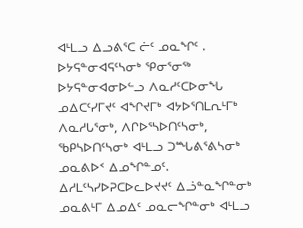ᐊᒻᒪᓗ ᐃᓗᕕᕐᑕ ᓖᑦ ᓄᓇᖏᑦ .
ᐅᔭᕋᓐᓂᐊᕋᑦᓴᓂᒃ ᕿᓂᕐᓂᖅ ᐅᔭᕋᓐᓂᐊᓂᐅᓪᓗ ᐱᓇᓱᑦᑕᐅᓂᖓ ᓄᐃᑕᑦᓯᒥᔪᑦ ᐊᖏᔪᒥᒃ ᐊᔭᐅᕐᑎᒪᕆᒻᒥᒃ ᐱᓇᓱᒐᕐᓂᒃ, ᐱᒋᐅᕐᓴᐅᑎᑦᓴᓂᒃ, ᖃᑭᓴᐅᑎᑦᓴᓂᒃ ᐊᒻᒪᓗ ᑐᙵᕕᕐᕕᓴᓂᒃ ᓄᓇᕕᐅᑉ ᐃᓄᖏᓐᓄᑦ.
ᐃᓱᒪᑦᓴᓯᐅᕈᑕᐅᓚᐅᔪᔪᑦ ᐃᓘᓐᓇᖏᓐᓂᒃ ᓄᓇᕕᒻᒥ ᐃᓄᐃᑦ ᓄᓇᓕᖏᓐᓂᒃ ᐊᒻᒪᓗ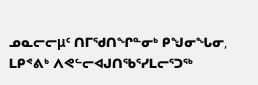ᓄᓇᓕᓕμᑦ ᑎᒥᖁᑎᖏᓐᓂᒃ ᑭᖑᓂᖓᓂ, ᒪᑭᕝᕕᒃ ᐱᕙᓪᓕᐊᒍᑎᖃᕐᓯᒪᓕᕐᑐᖅ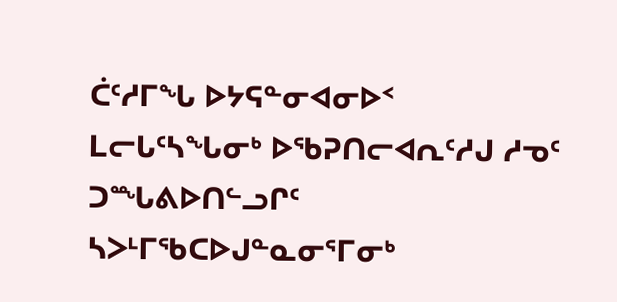ᑖᑦᓱᒥᖓ ᐅᔭᕋᓐᓂᐊᓂᐅᑉ ᒪᓕᒐᑦᓴᖓᓂᒃ ᐅᖃᕈᑎᓕᐊᕆᑦᓱᒍ ᓱᓀᑦ ᑐᙵᕕᐅᑎᓪᓗᒋᑦ ᓴᐳᒻᒥᖃᑕᐅᒍᓐᓇᓂᕐᒥᓂᒃ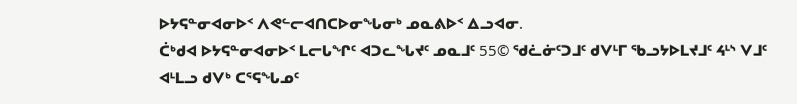ᐅᔭᕋᓐᓂᐊᓂᐅᑉ ᐱᕙᓪᓕᐊᑎᑕᐅᓂᖓᓂᒃ ᓄᓇᕕᐅᑉ ᐃᓗᐊᓂ.
ᑖᒃᑯᐊ ᐅᔭᕋᓐᓂᐊᓂᐅᑉ ᒪᓕᒐᖏᑦ ᐊᑐᓚᖓᔪᑦ ᓄᓇᒧᑦ 55© ᖁᓛᓃᑦᑐᒧᑦ ᑯᐯᒻᒥ ᖃᓗᔭᐅᒪᔪᒧᑦ ᔦᒻᔅ ᐯᒧᑦ ᐊᒻᒪᓗ ᑯᐯᒃ ᑕᕐᕋᖓᓄᑦ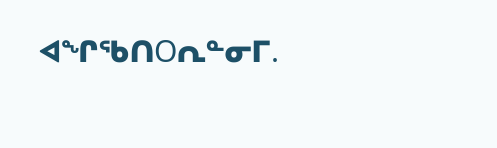ᐊᖏᖃᑎOᕆᓐᓂᒥ.